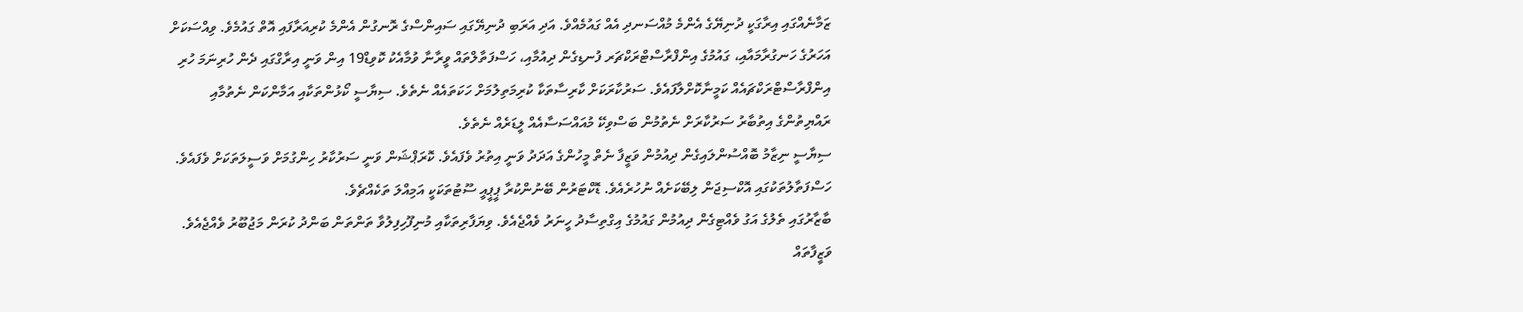ޒަމާނެއްގައި އިރާގަކީ ދުނިޔޭގެ އެންމެ މުއްސަނދި އެއް ގައުމެއްވެ. އަދި އަރަބި ދުނިޔޭގައި ސައިންސްގެ ރޮނގުން އެންމެ ކުރިއަރާފައި އޮތް ގައުމެވެ. ވިއްސަކަށް އަހަރުގެ ހަނގުރާމައާއި، ގައުމުގެ އިންފްރާސްޓްރަކްޗަރ ފުނޑިގެން ދިއުމާއި، ހަސްފަތާލްތައް ވީރާނާ ވުމާއެކު ކޮވިޑް19 އިން ވަނީ އިރާގްގައި ދެން ހުރިނަމަ ހުރި އިންފްރާސްޓްރަކްޗައެއް ކަމީނާކޮށްލާފައެވެ. ސަރުކާރަކަށް ކާރިސާތަކާ ކުރިމަތިލުމަށް ހަކަތައެއް ނެތެވެ. ސިޔާސީ ކޯޅުންތަކާއި އަމާންކަން ނެތުމާއި ރައްޔިތުންގެ އިތުބާރު ސަރުކާރަށް ނެތުމުން ބަސްވިކޭ މުއައްސަސާއެއް ލީޑަރެއް ނެތެވެ.
ސިޔާސީ ނިޒާމު ބޮއްސުންލައިގެން ދިއުމުން ވަޒީފާ ނެތް މީހުންގެ އަދަދު ވަނީ އިތުރު ވެފައެވެ. ކޮރަޕްޝަން ވަނީ ސަރުކާރު ހިންގުމަށް ވަސީލަތަކަށް ވެފައެވެ.
ހަސްފަތާލުތަކުގައި އޮކްސިޖަން ލިބޭކަށެއް ނުހުރެއެވެ. ޑޮކްޓަރުން ބޭނުންކުރާ ޕީޕީއީ ސޫޓުތަކަކީ އަމިއްލަ ތަކެއްޗެވެ.
ބާޒާރުގައި ތެލުގެ އަގު ވެއްޓިގެން ދިއުމުން ގައުމުގެ އިގްތިސާދު ހީނަރު ވެއްޖެއެވެ. ވިޔަފާރިތަކާއި މުނިފޫހިފިލުވާ ތަންތަން ބަންދު ކުރަން މަޖުބޫރު ވެއްޖެއެވެ. ވަޒީފާތައް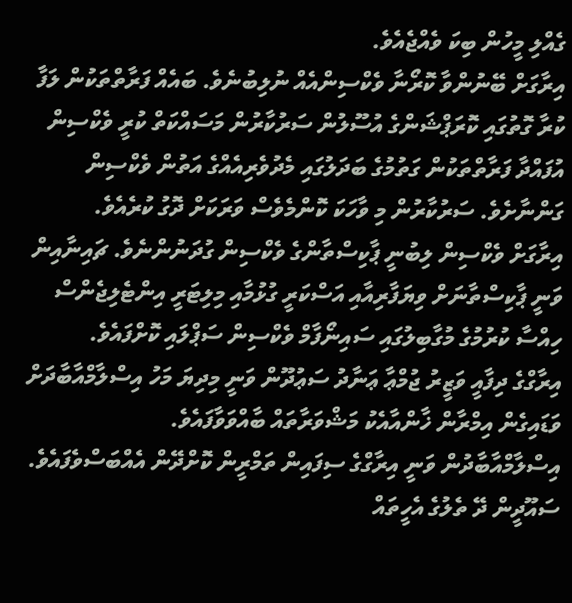ގެއްލި މީހުން ބިކަ ވެއްޖެއެވެ.
އިރާގަށް ބޭނުންވާ ކޮރޯނާ ވެކްސިންއެއް ނުލިބުނެވެ. ބައެއް ފަރާތްތަކުން ލަފާ ކުރާ ގޮތުގައި ކޮރަޕްޝަންގެ އުސޫލުން ސަރުކާރުން މަސައްކަތް ކުރީ ވެކްސިން އުފައްދާ ފަރާތްތަކުން ގަތުމުގެ ބަދަލުގައި މެދުވެރިއެއްގެ އަތުން ވެކްސިން ގަންނާށެވެ. ސަރުކާރުން މި ވާހަކަ ކޮންމެވެސް ވަރަކަށް ދޮގު ކުރެއެވެ.
އިރާގަށް ވެކްސިން ލިބުނީ ޕާކިސްތާންގެ ވެކްސިން ގުދަނުންނެވެ. ޗައިނާއިން ވަނީ ޕާކިސްތާނަށް ވިޔަފާރިއާއި އަސްކަރީ ގުޅުމާއި މިލިޓަރީ އިންޓެލިޖެންސް ހިއްސާ ކުރުމުގެ މުގާބިލުގައި ސައިނޯފާމް ވެކްސިން ސަޕްލައި ކޮށްފައެވެ.
އިރާގްގެ ދިފާއީ ވަޒީރު ޖުމްޢާ ޢަނާދު ސަޢުދޫން ވަނީ މިދިޔަ މަހު އިސްލާމްއާބާދަށް ވަޑައިގެން އިމްރާން ޚާންއާއެކު މަޝްވަރާތައް ބާއްވަވާފައެވެ.
އިސްލާމްއާބާދުން ވަނީ އިރާގްގެ ސިފައިން ތަމްރީން ކޮށްދޭން އެއްބަސްވެފައެވެ.
ސައޫދީން ދޭ ތެލުގެ އެހީތައް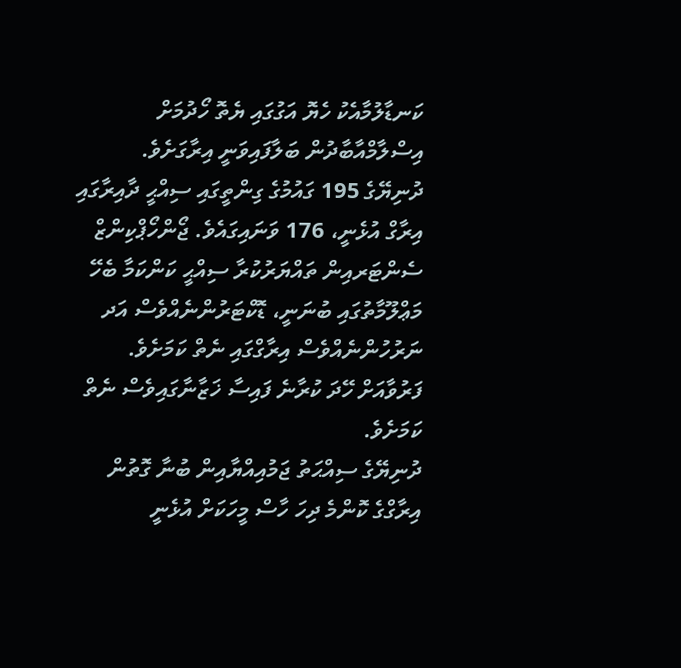ކަނޑާލުމާއެކު ހެޔޮ އަގުގައި ޔެތޮ ހޯދުމަށް އިސްލާމްއާބާދުން ބަލާފައިވަނީ އިރާގަށެވެ.
ދުނިޔޭގެ 195 ގައުމުގެ ގިންތީގައި ސިއްޙީ ދާއިރާގައި އިރާގް އުޅެނީ، 176 ވަނައިގައެވެ. ޖޯންހޯޕްކިންޒް ސެންޓަރއިން ތައްޔަރުކުރާ ސިއްޙީ ކަންކަމާ ބެހޭ މަޢްލޫމާތުގައި ބުނަނީ، ޑޮކްޓަރުންނެއްވެސް އަދ ނަރުހުންނެއްވެސް އިރާގްގައި ނެތް ކަމަށެވެ. ފަރުވާއަށް ހޭދަ ކުރާނެ ފައިސާ ޚަޒާނާގައިވެސް ނެތް ކަމަށެވެ.
ދުނިޔޭގެ ސިއްޙަތު ޖަމުއިއްޔާއިން ބުނާ ގޮތުން އިރާގްގެ ކޮންމެ ދިހަ ހާސް މީހަކަށް އުޅެނީ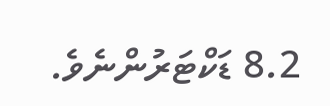8.2 ޑަކްޓަރުންނެވެ.